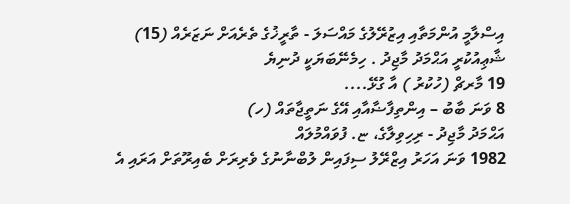އިސްލާމީ އުންމަތާއި އިޒުރޭލުގެ މައްސަލަ - ތާރީޚުގެ ތެރެއަށް ނަޒަރެއް (15)
ޝާޢިއުކުރީ އަޙްމަދު މާޖިދު . ހިމެނޭބަޔަކީ ދުނިޔެ
19 މާރޗް (ހުކުރު ) އާ ގުޅޭ....
8 ވަނަ ބާބު – އިންތިފާޟާއާއި އޭގެ ނަތީޖާތައް (ހ)
އަޙްމަދު މާޖިދު - ރިހިވިލާގެ، ޏ. ފުވައްމުލައް
1982 ވަނަ އަހަރު އިޒްރޭލު ސިފައިން ލުބްނާނުގެ ވެރިރަށް ބެއިރޫތަށް އަރައި އެ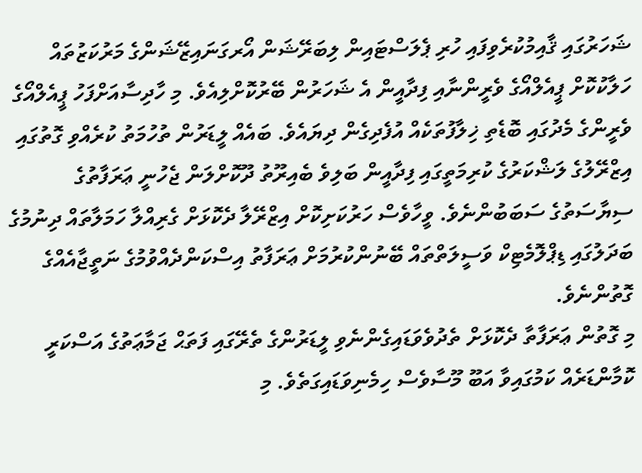ޝަހަރުގައި ޤާއިމުކުރެވިފައި ހުރި ޕެލަސްޓައިން ލިބަރޭޝަން އޯރގަނައިޒޭޝަންގެ މަރުކަޒުތައް ހަލާކުކޮށް ޕީއެލްއޯގެ ވެރީންނާއި ފިދާއީން އެ ޝަހަރުން ބޭރުކޮށްލިއެވެ. މި ހާދިސާއަށްފަހު ޕީއެލްއޯގެ ވެރީންގެ މެދުގައި ބޮޑެތި ޚިލާފުތަކެއް އުފެދިގެން ދިޔައެވެ. ބައެއް ލީޑަރުން ތުހުމަތު ކުރެއްވި ގޮތުގައި އިޒްރޭލުގެ ލަޝްކަރުގެ ކުރިމަތީގައި ފިދާއީން ބަލިވެ ބެއިރޫތު ދޫކޮށްލަން ޖެހުނީ ޢަރަފާތުގެ ސިޔާސަތުގެ ސަބަބުންނެވެ. ވީހާވެސް ހަރުކަށިކޮށް އިޒްރޭލާ ދެކޮޅަށް ގެރިއްލާ ހަމަލާތައް ދިނުމުގެ ބަދަލުގައި ޑިޕްލޮމެޓިކް ވަސީލަތްތައް ބޭނުންކުރުމަށް ޢަރަފާތު އިސްކަންދެއްވުމުގެ ނަތީޖާއެއްގެ ގޮތުންނެވެ.
މި ގޮތުން ޢަރަފާތާ ދެކޮޅަށް ތެދުވެވަޑައިގެންނެވި ލީޑަރުންގެ ތެރޭގައި ފަތަޙް ޖަމާޢަތުގެ އަސްކަރީ ކޮމާންޑަރެއް ކަމުގައިވާ އަބޫ މޫސާވެސް ހިމެނިވަޑައިގަތެވެ. މި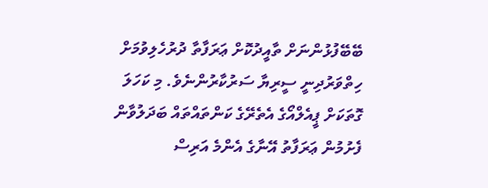ބޭބޭފުޅުންނަށް ތާއީދުކޮށް ޢަރަފާތާ ދުރުހެލިވުމަށް ހިތްވަރުދިނީ ސީރިޔާ ސަރުކާރުންނެވެ. މި ކަހަލަ ގޮތަކަށް ޕީއެލްއޯގެ އެތެރޭގެ ކަންތައްތައް ބަދަލުވާން ފެށުމުން ޢަރަފާތު އޭނާގެ އެންމެ އަރިސް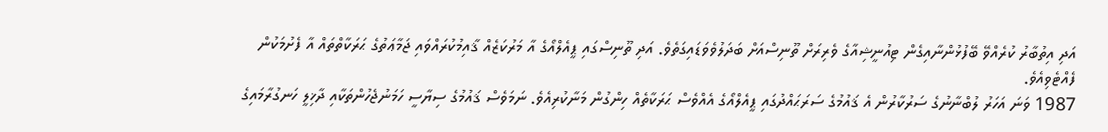އަދި އިތުބާރު ކުރެއްވޭ ބޭފުޅުންނާއިގެން ޓިއުނީޝިއާގެ ވެރިރަށް ތޫނިސްއަށް ބަދަލުވެވަޑައިގަތެވެ. އަދި ތޫނިސްގައި ޕީއެލްއޯގެ އާ މަރުކަޒެއް ޤާއިމުކުރައްވައި ޖަމާޢަތުގެ ޙަރަކާތްތައް އާ ފެށުމަކުން ފެއްޓެވިއެވެ.
1987 ވަނަ އަހަރު ލުބްނާނުގެ ސަރުކާރުން އެ ޤައުމުގެ ސަރަޙައްދުގައި ޕީއެލްއޯގެ އެއްވެސް ޙަރަކާތެއް ހިންގުން މަނާކުރިއެވެ. ނަމަވެސް ޤައުމުގެ ސިޔާސީ ހަމަނުޖެހުންތަކާއި ދާޚިލީ ހަނގުރާމައިގެ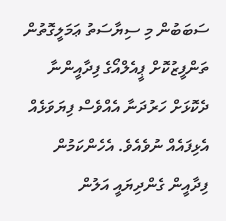ސަބަބުން މި ސިޔާސަތު ޢަމަލީގޮތުން ތަންފީޒުކޮށް ޕީއެލްއޯގެ ފިދާއީންނާ ދެކޮޅަށް ހަރުދަނާ އެއްވެސް ފިޔަވަޅެއް އެޅިފައެއް ނުވެއެވެ. އެހެންކަމުން ފިދާއީން ގެންދިޔައީ އަލުން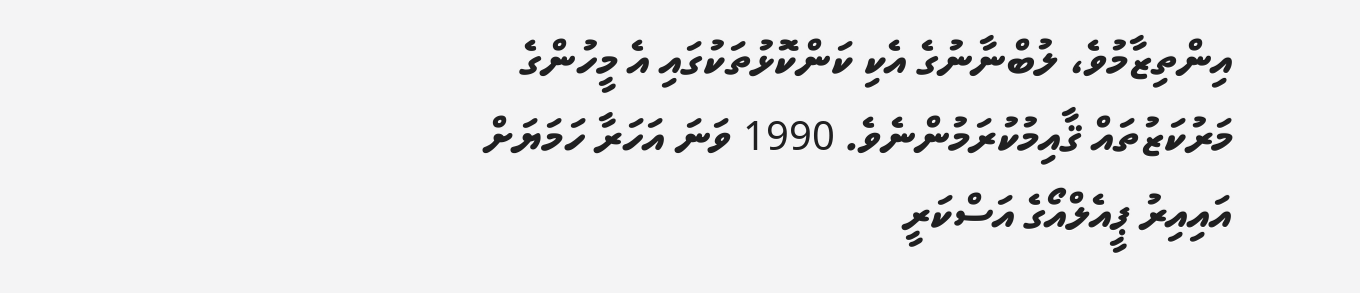އިންތިޒާމުވެ، ލުބްނާނުގެ އެކި ކަންކޮޅުތަކުގައި އެ މީހުންގެ މަރުކަޒުތައް ޤާއިމުކުރަމުންނެވެ. 1990 ވަނަ އަހަރާ ހަމަޔަށް އައިއިރު ޕީއެލްއޯގެ އަސްކަރީ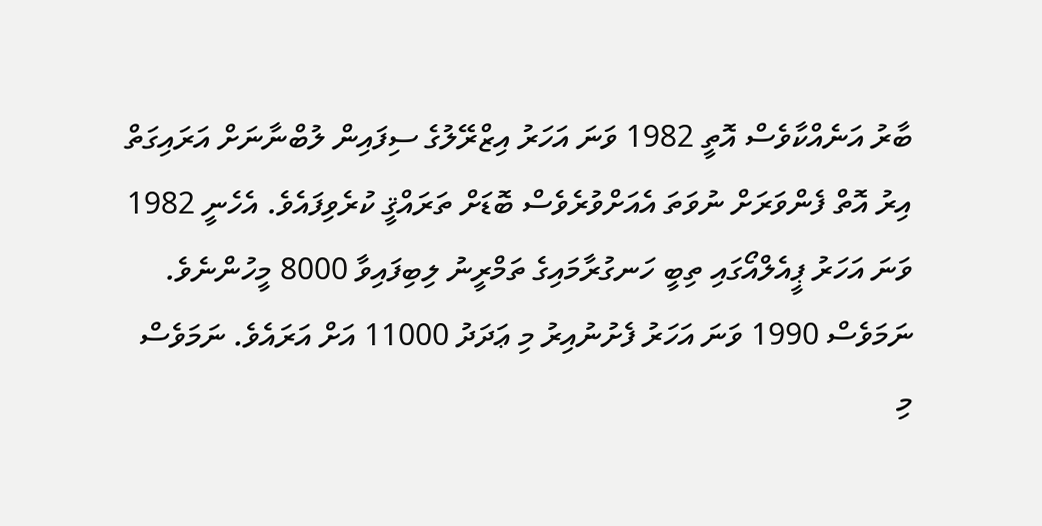ބާރު އަނެއްކާވެސް އޮތީ 1982 ވަނަ އަހަރު އިޒްރޭލުގެ ސިފައިން ލުބްނާނަށް އަރައިގަތް އިރު އޮތް ފެންވަރަށް ނުވަތަ އެއަށްވުރެވެސް ބޮޑަށް ތަރައްޤީ ކުރެވިފައެވެ. އެހެނީ 1982 ވަނަ އަހަރު ޕީއެލްއޯގައި ތިބީ ހަނގުރާމައިގެ ތަމްރީނު ލިބިފައިވާ 8000 މީހުންނެވެ. ނަމަވެސް 1990 ވަނަ އަހަރު ފެށުނުއިރު މި ޢަދަދު 11000 އަށް އަރައެވެ. ނަމަވެސް މި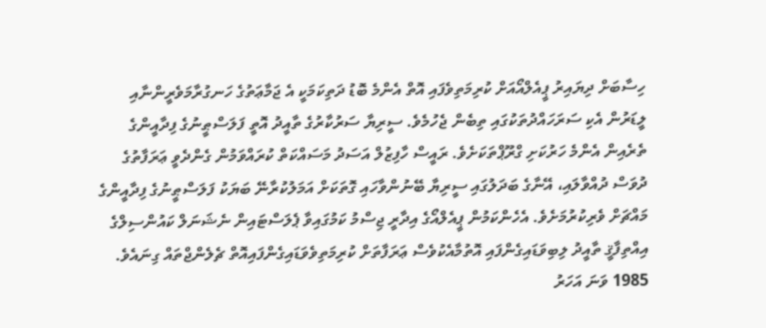ހިސާބަށް ދިޔައިރު ޕީއެލްއޯއަށް ކުރިމަތިވެފައި އޮތް އެންމެ ބޮޑު ދަތިކަމަކީ އެ ޖަމާޢަތުގެ ހަނގުރާމަވެރީންނާއި ލީޑަރުން އެކި ސަރަހައްދުތަކުގައި ތިބެން ޖެހުމެވެ. ސީރިޔާ ސަރުކާރުގެ ތާއީދު އޮތީ ފަލަސްޠީނުގެ ފިދާއީންގެ ތެރެއިން އެންމެ ހަރުކަށި ގްރޫޕްތަކަށެވެ. ރައީސް ހާފިޒުލް އަސަދު މަސައްކަތް ކުރައްވަމުން ގެންދެވީ ޢަރަފާތުގެ ދުވަސް ދުއްވާލައި، އޭނާގެ ބަދަލުގައި ސީރިޔާ ބޭނުންވާހައި ގޮތަކަށް އަމަލުކުރާނޭ ބަޔަކު ފަލަސްޠީނުގެ ފިދާއީންގެ މައްޗަށް ވެރިކުރުމަށެވެ. އެހެންކަމުން ޕީއެލްއޯގެ އިދާރީ ޖިސްމު ކަމުގައިވާ ޕެލަސްޓައިން ނެޝަނަލް ކައުންސިލްގެ އިއްތިފާޤީ ތާއީދު ލިބިވަޑައިގެންފައި އޮތުމާއެކުވެސް ޢަރަފާތަށް ކުރިމަތިވެވަޑައިގެންފައިއޮތް ޗެލެންޖްތައް ގިނައެވެ.
1985 ވަނަ އަހަރު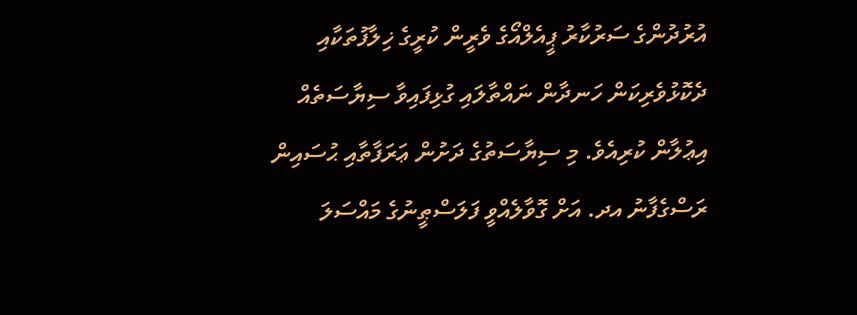އުރުދުންގެ ސަރުކާރު ޕީއެލްއޯގެ ވެރީން ކުރީގެ ޚިލާފުތަކާއި ދެކޮޅުވެރިކަން ހަނދާން ނައްތާލައި ގުޅިފައިވާ ސިޔާސަތެއް އިޢުލާން ކުރިއެވެ. މި ސިޔާސަތުގެ ދަށުން ޢަރަފާތާއި ޙުސައިން ރަސްގެފާނު އދ. އަށް ގޮވާލެއްވީ ފަލަސްޠީނުގެ މައްސަލަ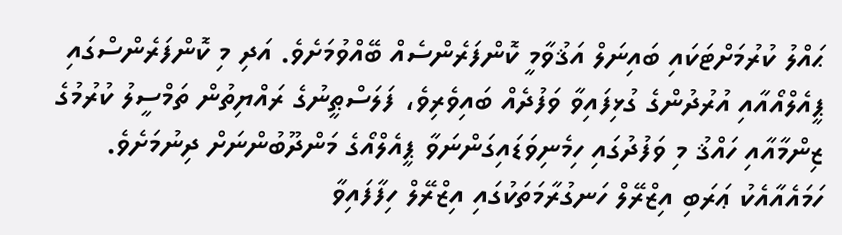ޙައްލު ކުރުމަށްޓަކައި ބައިނަލް އަޤުވާމީ ކޮންފަރެންސެއް ބޭއްވުމަށެވެ. އަދި މި ކޮންފަރެންސްގައި ޕީއެލްއޯއާއި އުރުދުންގެ ގުޅިފައިވާ ވަފުދެއް ބައިވެރިވެ، ފަލަސްޠީނުގެ ރައްޔިތުން ތަމްސީލު ކުރުމުގެ ޒިންމާއާއި ހައްޤު މި ވަފުދުގައި ހިމެނިވަޑައިގަންނަވާ ޕީއެލްއޯގެ މަންދޫބުންނަށް ދިނުމަށެވެ. ހަމައެއާއެކު ޢަރަބި އިޒްރޭލް ހަނގުރާމަތަކުގައި އިޒްރޭލް ހިފާފައިވާ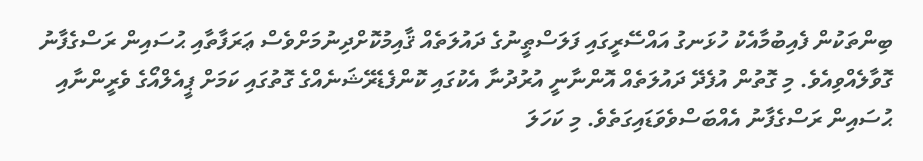ބިންތަކުން ފެއިބުމާއެކު ހުޅަނގު އައްސޭރީގައި ފަލަސްޠީނުގެ ދައުލަތެއް ޤާއިމުކޮށްދިނުމަށްވެސް ޢަރަފާތާއި ޙުސައިން ރަސްގެފާނު ގޮވާލެއްވިއެވެ. މި ގޮތުން އުފެދޭ ދައުލަތެއް އޮންނާނީ އުރުދުނާ އެކުގައި ކޮންފެޑެރޭޝަނެއްގެ ގޮތުގައި ކަމަށް ޕީއެލްއޯގެ ވެރީންނާއި ޙުސައިން ރަސްގެފާނު އެއްބަސްވެވަޑައިގަތެވެ. މި ކަހަލަ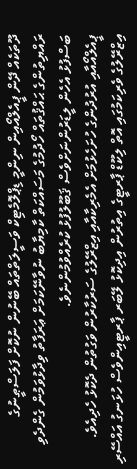ދޫތަކެއް ދޭން ޕީއެލްއޯއިން ނިންމީ ޑިޕްލޮމެޓިކް ވަސީލަތްތައް ބޭނުން ނުކޮށް ފަލަސްޠީނުގެ ރައްޔިތުންގެ ޙައްޤުތައް ހޯދުމުގެ މަސައްކަތް ކާމިޔާބު ނުވާނޭކަމަށް ޢަރަފާތު ވިދާޅުވަމުން ގެންދެވި ބަސްފުޅު އެހެން ލީޑަރުންނަށްވެސް ޤަބޫލުފުޅު ކުރެއްވުމުންނެވެ.
ޕީއެލްއޯއާއި އުރުދުންގެ ހުށަހެޅުމަށް އެމެރިކާއާއި އިޒްރޭލުގެ ސަރުކާރުން ވަގުތުން ދެކޮޅު ހެދިއެވެ. އިޒްރޭލުގެ ވެރިކަމުގައި އޮތް ލިކޫޑް ޕާރޓީގެ އިތުރުން އިދިކޮޅު ލޭބަރ ޕާރޓީއިންވެސް ހުޅަނގު އައްސޭރި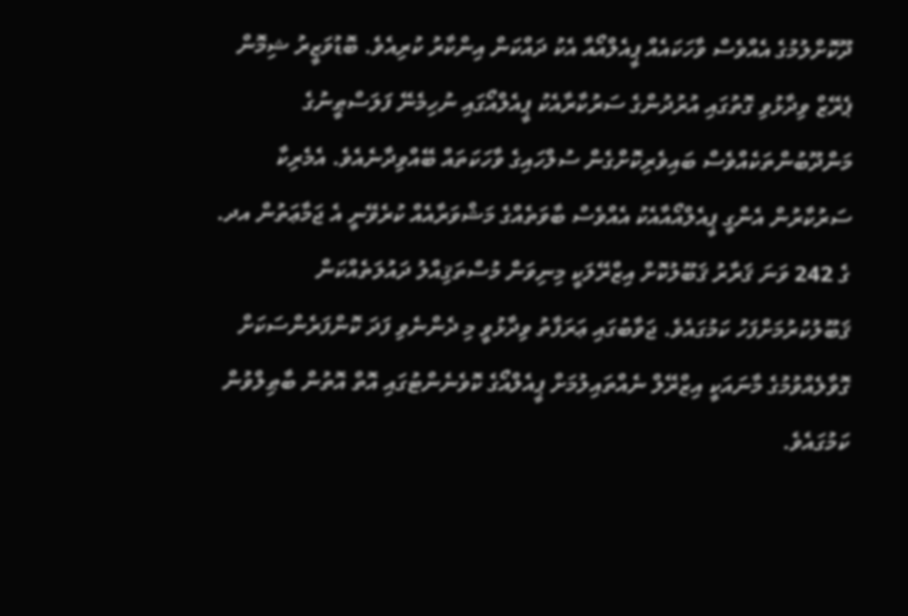ދޫކޮށްލުމުގެ އެއްވެސް ވާހަކައެއް ޕީއެލްއޯއާ އެކު ދައްކަން އިންކާރު ކުރިއެވެ. ބޮޑުވަޒީރު ޝިމޮން ޕެރޭޒް ވިދާޅުވި ގޮތުގައި އުރުދުންގެ ސަރުކާރާއެކު ޕީއެލްއޯގައި ނުހިމެނޭ ފަލަސްޠީނުގެ މަންދޫބުންތަކެއްވެސް ބައިވެރިކޮށްގެން ސުލްހައިގެ ވާހަކަތައް ބޭއްވިދާނެއެވެ. އެމެރިކާ ސަރުކާރުން އެންގީ ޕީއެލްއޯއާއެކު އެއްވެސް ބާވަތެއްގެ މަޝްވަރާއެއް ކުރެވޭނީ އެ ޖަމާޢަތުން އދ. ގެ 242 ވަނަ ޤަރާރު ޤަބޫލުކޮށް އިޒްރޭލަކީ މިނިވަން މުސްތަޤިއްލު ދައުލަތެއްކަން ޤަބޫލުކުރުމަށްފަހު ކަމުގައެވެ. ޖަވާބުގައި ޢަރަފާތު ވިދާޅުވީ މި ދެންނެވި ފަދަ ކޮންފަރެންސަކަށް ގޮވާލެއްވުމުގެ މާނައަކީ އިޒްރޭލް ނެއްތައިލުމަށް ޕީއެލްއޯގެ ކޮވެނެންޓުގައި އޮތް އޮތުން ބާޠިލްވުން ކަމުގައެވެ.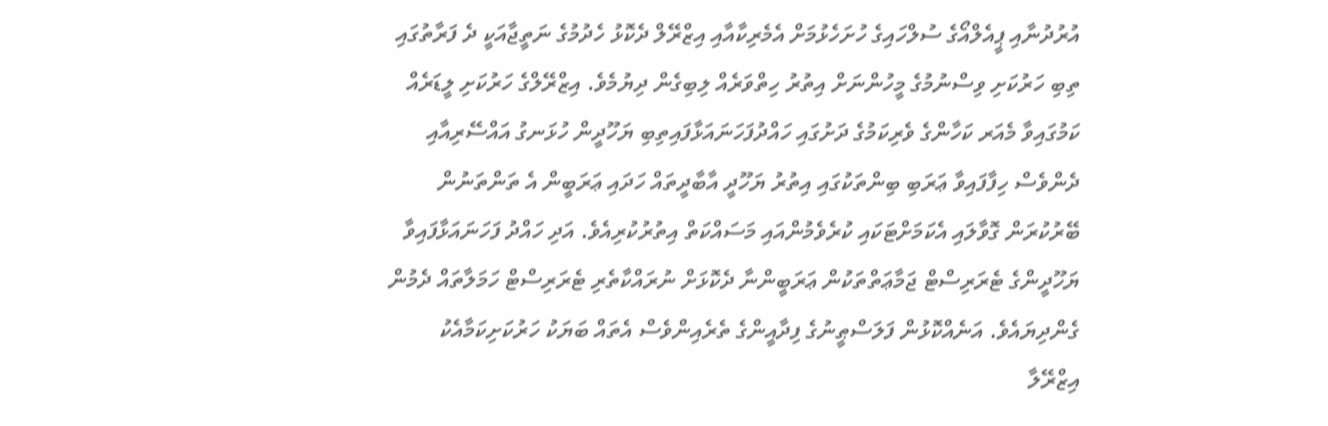އުރުދުނާއި ޕީއެލްއޯގެ ސުލްހައިގެ ހުށަހެޅުމަށް އެމެރިކާއާއި އިޒްރޭލް ދެކޮޅު ހެދުމުގެ ނަތީޖާއަކީ ދެ ފަރާތުގައި ތިބި ހަރުކަށި ވިސްނުމުގެ މީހުންނަށް އިތުރު ހިތްވަރެއް ލިބިގެން ދިޔުމެވެ. އިޒްރޭލްގެ ހަރުކަށި ލީޑަރެއް ކަމުގައިވާ މެއަރ ކަހާންގެ ވެރިކަމުގެ ދަށުގައި ހައްދުފަހަނައަޅާފައިތިބި ޔަހޫދީން ހުޅަނގު އައްސޭރިއާއި ދެންވެސް ހިފާފައިވާ ޢަރަބި ބިންތަކުގައި އިތުރު ޔަހޫދީ އާބާދީތައް ހަދައި ޢަރަބީން އެ ތަންތަނުން ބޭރުކުރަން ގޮވާލައި އެކަމަށްޓަކައި ކުރެވެމުންއައި މަސައްކަތް އިތުރުކުރިއެވެ. އަދި ހައްދު ފަހަނައަޅާފައިވާ ޔަހޫދީންގެ ޓެރަރިސްޓް ޖަމާޢަތްތަކުން ޢަރަބީންނާ ދެކޮޅަށް ނުރައްކާތެރި ޓެރަރިސްޓް ހަމަލާތައް ދެމުން ގެންދިޔައެވެ. އަނެއްކޮޅުން ފަލަސްޠީނުގެ ފިދާއީންގެ ތެރެއިންވެސް އެތައް ބަޔަކު ހަރުކަށިކަމާއެކު އިޒްރޭލާ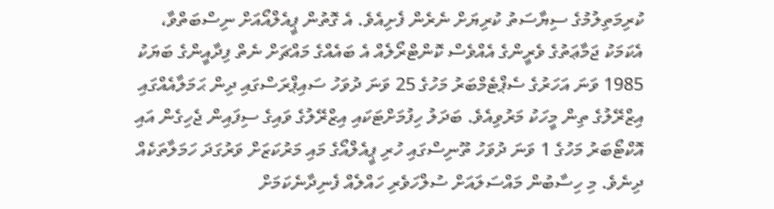ކުރިމަތިލުމުގެ ސިޔާސަތު ކުރިޔަށް ނެރެން ފެށިއެވެ. އެ ގޮތުން ޕީއެލްއޯއަށް ނިސްބަތްވާ، އެކަމަކު ޖަމާޢަތުގެ ވެރީންގެ އެއްވެސް ކޮންޓްރޯލެއް އެ ބައެއްގެ މައްޗަށް ނެތް ފިދާއީންގެ ބަޔަކު 1985 ވަނަ އަހަރުގެ ސެޕްޓެމްބަރު މަހުގެ 25 ވަނަ ދުވަހު ސައިޕްރަސްގައި ދިން ޙަމަލާއެއްގައި އިޒްރޭލުގެ ތިން މީހަކު މަރުވިއެވެ. ބަދަލު ހިފުމަށްޓަކައި އިޒްރޭލުގެ ވައިގެ ސިފައިން ޖެހިގެން އައި އޮކްޓޯބަރު މަހުގެ 1 ވަނަ ދުވަހު ތޫނިސްގައި ހުރި ޕީއެލްއޯގެ މައި މަރުކަޒަށް ވަރުގަދަ ހަމަލާތަކެއް ދިނެވެ. މި ހިސާބުން މައްސަލައަށް ސުލްހަވެރި ހައްލެއް ފެނިދާނެކަމަށް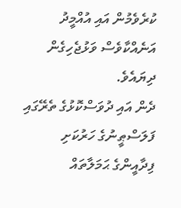ކުރެވެމުން އައި އުއްމީދު އަނެއްކާވެސް ވަޅުޖެހިގެން ދިޔައެވެ.
ދެން އައި ދުވަސްކޮޅުގެ ތެރޭގައި ފަލަސްޠީނުގެ ހަރުކަށި ފިދާއީންގެ ޙަމަލާތައް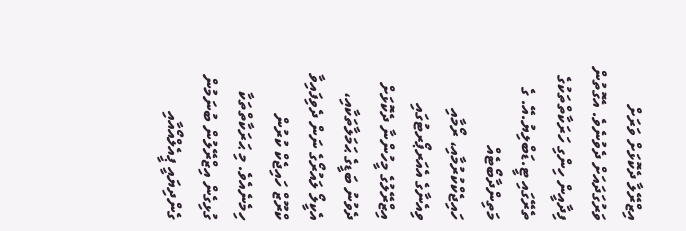އިޒްރޭލާ ދެކޮޅަށް ވަރަށް ވަރުގަދައަށް ދެވުނެވެ. އެގޮތުން ފިދާއީން ހިންގި ހަރަކާތްތަކުގެ ތެރޭގައި ޓީ.ޑަބްލިޔު.އޭ. ގެ މަތިންދާބޯޓެއް ހައިޖެކްކުރުމާއި، ރޯމާއި ވިއެނާގެ އެއަރޕޯރޓުގައި އިޒްރޭލުގެ މީހުންނާ ދެކޮޅަށް ދެވުނު ބަޑީގެ ޙަމަލާތަކާއި، އެކީލޯ ލައުރޯގެ ނަން ދެވިފައިވާ ކްރޫޒް ހައިޖެކް ކުރުން ހިމެނެއެވެ. މި ޙަރަކާތްތަކާ ގުޅިގެން އިޒްރޭލުން ބުނަމުން ގެންދިޔައީ ޕީއެލްއޯއާއި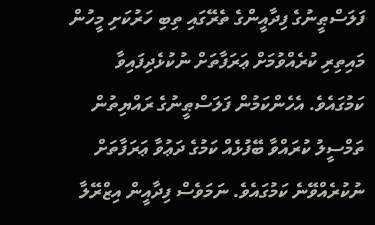ފަލަސްޠީނުގެ ފިދާއީންގެ ތެރޭގައި ތިބި ހަރުކަށި މީހުން މައިތިރި ކުރެއްވުމަށް ޢަރަފާތަށް ނުކުޅެދިފައިވާ ކަމުގައެވެ. އެހެންކަމުން ފަލަސްޠީނުގެ ރައްޔިތުން ތަމްސީލު ކުރައްވާ ބޭފުޅެއް ކަމުގެ ދަޢުވާ ޢަރަފާތަށް ނުކުރެއްވޭނެ ކަމުގައެވެ. ނަމަވެސް ފިދާއީން އިޒްރޭލާ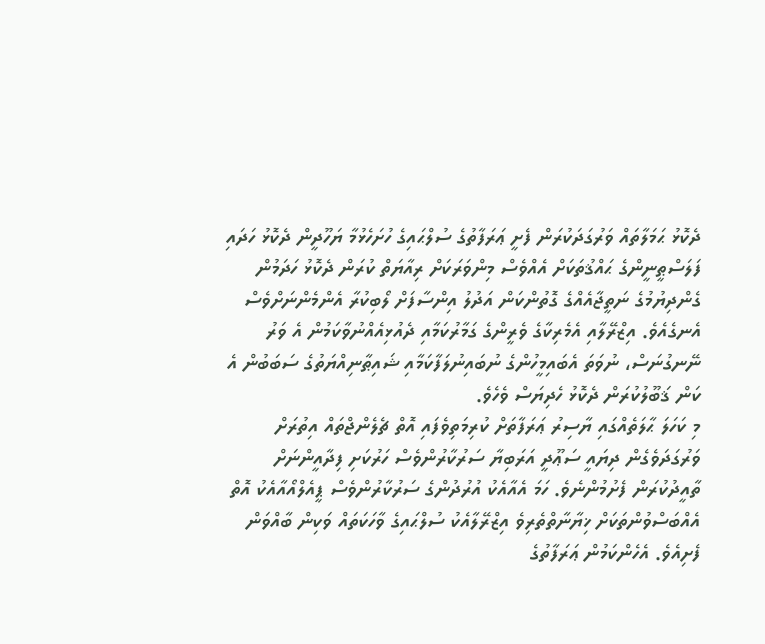ދެކޮޅު ޙަމަލާތައް ވަރުގަދަކުރަން ފެށީ ޢަރަފާތުގެ ސުލްޙައިގެ ހުށަހެޅުމާ ޔަހޫދީން ދެކޮޅު ހަދައި ފަލަސްޠީނީންގެ ޙައްޤުތަކަށް އެއްވެސް މިންވަރަކަށް ރިއާޔަތް ކުރަން ދެކޮޅު ހަދަމުން ގެންދިޔުމުގެ ނަތީޖާއެއްގެ ގޮތުންކަން އަދުލު އިންސާފަށް ލޯބިކުރާ އެންމެންނަށްވެސް އެނގެއެވެ. އިޒްރޭލާއި އެމެރިކާގެ ވެރީންގެ ގަމާރުކަމާއި ދެއުޅިއެއްނުވާކަމުން އެ ވަރު ނޭނގުނަސް، ނުވަތަ އެބައިމީހުންގެ ނުބައިނުލަފާކަމާއި ޝައިޠާނިއްޔަތުގެ ސަބަބުން އެ ކަން ޤަބޫލުކުރަން ދެކޮޅު ހެދިޔަސް ވެހެވެ.
މި ކަހަލަ ޙާލަތެއްގައި ޔާސިރު ޢަރަފާތަށް ކުރިމަތިވެފައި އޮތް ޗެލެންޖްތައް އިތުރަށް ވަރުގަދަވެގެން ދިޔައީ ސަޢޫދީ އަރަބިޔާ ސަރުކާރުންވެސް ހަރުކަށި ފިދާއީންނަށް ތާއީދުކުރަން ފެށުމުންނެވެ. ހަމަ އެއާއެކު އުރުދުންގެ ސަރުކާރުންވެސް ޕީއެލްއޯއާއެކު އޮތް އެއްބަސްވުންތަކަށް ޚިޔާނާތްތެރިވެ އިޒްރޭލާއެކު ސުލްޙައިގެ ވާހަކަތައް ވަކިން ބާއްވަން ފެށިއެވެ. އެހެންކަމުން ޢަރަފާތުގެ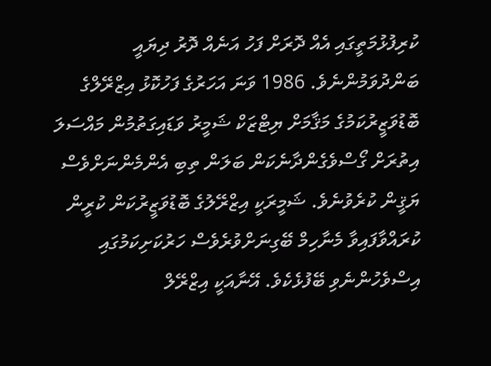ކުރިފުޅުމަތީގައި އެއް ދޮރަށް ފަހު އަނެއް ދޮރު ދިޔައީ ބަންދުވަމުންނެވެ. 1986 ވަނަ އަހަރުގެ ފަހުކޮޅު އިޒްރޭލްގެ ބޮޑުވަޒީރުކަމުގެ މަޤާމަށް ޔިޓްޒަކް ޝަމީރު ވަޑައިގަތުމުން މައްސަލަ އިތުރަށް ގޯސްވެގެންދާނެކަން ބަލަން ތިބި އެންމެންނަށްވެސް ޔަޤީން ކުރެވުނެވެ. ޝަމީރަކީ އިޒްރޭލުގެ ބޮޑުވަޒީރުކަން ކުރީން ކުރައްވާފައިވާ މެނާހިމް ބޭގިނަށްވުރެވެސް ހަރުކަށިކަމުގައި އިސްވެހުންނެވި ބޭފުޅެކެވެ. އޭނާއަކީ އިޒްރޭލް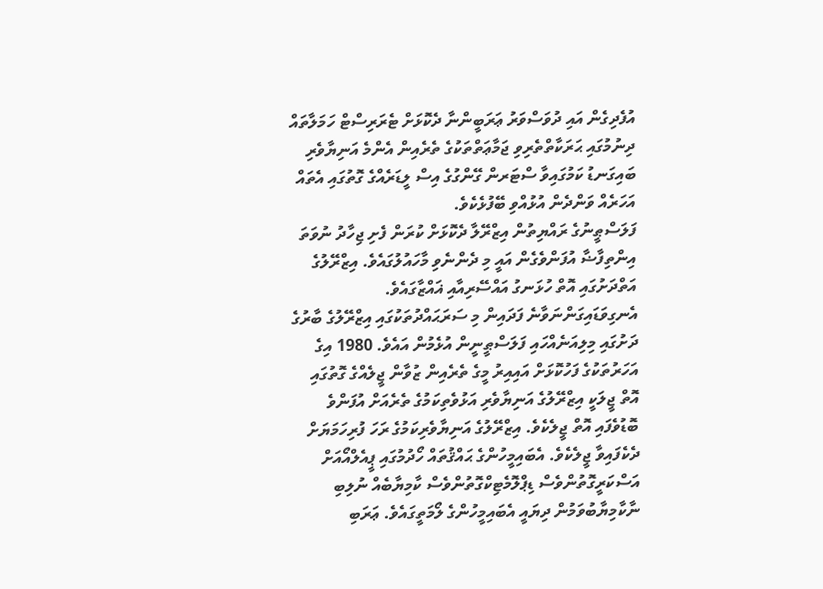އުފެދިގެން އައި ދުވަސްވަރު ޢަރަބީންނާ ދެކޮޅަށް ޓެރަރިސްޓް ހަމަލާތައް ދިނުމުގައި ޙަރަކާތްތެރިވި ޖަމާޢަތްތަކުގެ ތެރެއިން އެންމެ އަނިޔާވެރި ބައިގަނޑު ކަމުގައިވާ ސްޓަރން ގޭންގުގެ އިސް ލީޑަރެއްގެ ގޮތުގައި އެތައް އަހަރެއް ވަންދެން އުޅުއްވި ބޭފުޅެކެވެ.
ފަލަސްޠީނުގެ ރައްޔިތުން އިޒްރޭލާ ދެކޮޅަށް ކުރަން ފެށި ޖިހާދު ނުވަތަ އިންތިފާޟާ އުފަންވެގެން އައީ މި ދެންނެވި މާހައުލުގައެވެ. އިޒްރޭލުގެ އަތްދަށުގައި އޮތް ހުޅަނގު އައްސޭރިއާއި ޣައްޒާގައެވެ. އެނގިވަޑައިގަންނަވާނެ ފަދައިން މި ސަރަޙައްދުތަކުގައި އިޒްރޭލުގެ ބާރުގެ ދަށުގައި މިލިއަނެއްހައި ފަލަސްޠީނީން އުޅެމުން އައެވެ. 1980 އިގެ އަހަރުތަކުގެ ފަހުކޮޅަށް އައިއިރު މީގެ ތެރެއިން ޒުވާން ޖީލެއްގެ ގޮތުގައި އޮތް ޖީލަކީ އިޒްރޭލުގެ އަނިޔާވެރި އަޅުވެތިކަމުގެ ތެރެއަށް އުފަންވެ ބޮޑުވެފައި އޮތް ޖީލެކެވެ. އިޒްރޭލުގެ އަނިޔާވެރިކަމުގެ ރަހަ ފުރިހަމަޔަށް ދެކެފައިވާ ޖީލެކެވެ. އެބައިމީހުންގެ ޙައްޤުތައް ހޯދުމުގައި ޕީއެލްއޯއަށް އަސްކަރީގޮތުންވެސް ޑިޕްލޮމެޓިކްގޮތުންވެސް ކާމިޔާބެއް ނުލިބި ނާކާމިޔާބުވަމުން ދިޔައީ އެބައިމީހުންގެ ލޯމަތީގައެވެ. ޢަރަބި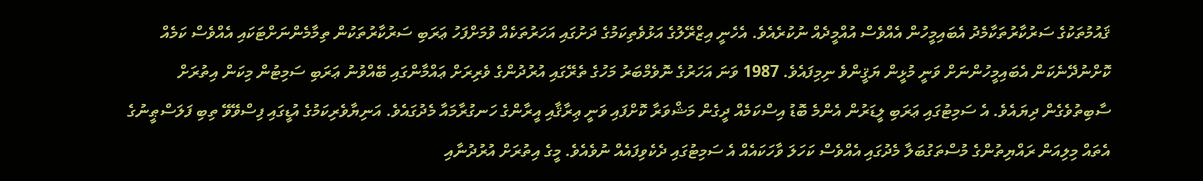ޤައުމުތަކުގެ ސަރުކާރުތަކާމެދު އެބައިމީހުން އެއްވެސް އުއްމީދެއް ނުކުރެއެވެ. އެހެނީ އިޒްރޭލުގެ އަޅުވެތިކަމުގެ ދަށުގައި އަހަރުތަކެއް ވުމަށްފަހު ޢަރަބި ސަރުކާރުތަކުން ތިމާމެންނަށްޓަކައި އެއްވެސް ކަމެއް ކޮށްނުދޭނެކަން އެބައިމީހުންނަށް ވަނީ މުޅީން ޔަޤީންވެ ނިމިފައެވެ. 1987 ވަނަ އަހަރުގެ ނޮވެމްބަރު މަހުގެ ތެރޭގައި އުރުދުންގެ ވެރިރަށް ޢައްމާންގައި ބޭއްވުނު ޢަރަބި ސަމިޓުން މިކަން އިތުރަށް ސާބިތުވެގެން ދިޔައެވެ. އެ ސަމިޓުގައި ޢަރަބި ލީޑަރުން އެންމެ ބޮޑު އިސްކަމެއް ދީގެން މަޝްވަރާ ކޮށްފައި ވަނީ ޢިރާޤާއި އީރާންގެ ހަނގުރާމައާ މެދުގައެވެ. އަނިޔާވެރިކަމުގެ އުޑީގައި ފިސްވޭވޭ ތިބި ފަލަސްޠީނުގެ އެތައް މިލިއަން ރައްޔިތުންގެ މުސްތަގުބަލާ މެދުގައި އެއްވެސް ކަހަލަ ވާހަކައެއް އެ ސަމިޓުގައި ދެކެވިފައެއް ނުވެއެވެ. މީގެ އިތުރަށް އުރުދުނާއި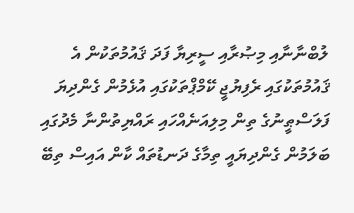ލުބްނާނާއި މިޞުރާއި ސީރިޔާ ފަދަ ޤައުމުތަކުން އެ ޤައުމުތަކުގައި ރެފިޔުޖީ ކޭމްޕްތަކުގައި އުޅެމުން ގެންދިޔަ ފަލަސްޠީނުގެ ތިން މިލިއަނެއްހައި ރައްޔިތުންނާ މެދުގައި ބަލަމުން ގެންދިޔައީ ތިމާގެ ދަނޑުތައް ކާން އައިސް ތިބޭ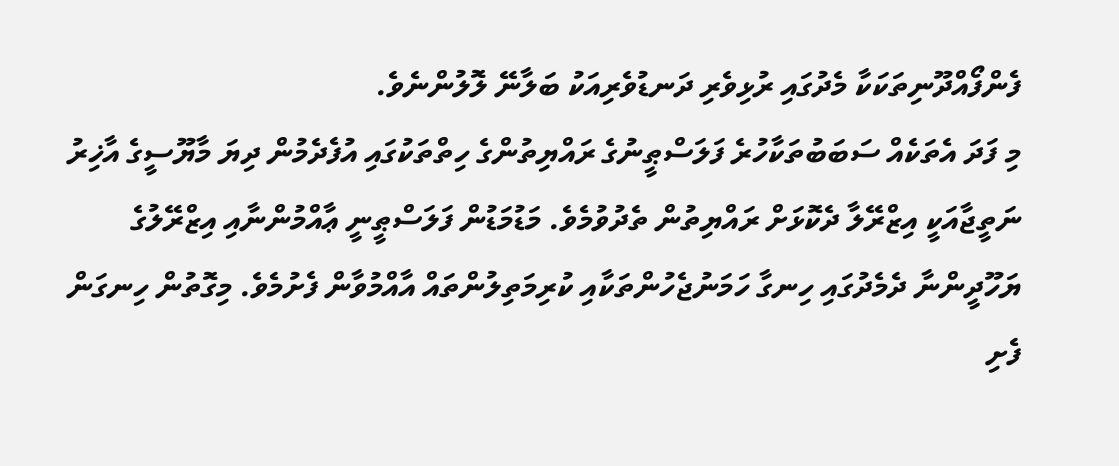ފެންފޯއްދޫނިތަކަކާ މެދުގައި ރުޅިވެރި ދަނޑުވެރިއަކު ބަލާނޭ ލޮލުންނެވެ.
މި ފަދަ އެތަކެއް ސަބަބުތަކާހުރެ ފަލަސްޠީނުގެ ރައްޔިތުންގެ ހިތްތަކުގައި އުފެދެމުން ދިޔަ މާޔޫސީގެ އާޚިރު ނަތީޖާއަކީ އިޒްރޭލާ ދެކޮޅަށް ރައްޔިތުން ތެދުވުމެވެ. މަޑުމަޑުން ފަލަސްޠީނީ ޢާއްމުންނާއި އިޒްރޭލުގެ ޔަހޫދީންނާ ދެމެދުގައި ހިނގާ ހަމަނުޖެހުންތަކާއި ކުރިމަތިލުންތައް އާއްމުވާން ފެށުމެވެ. މިގޮތުން ހިނގަން ފެށި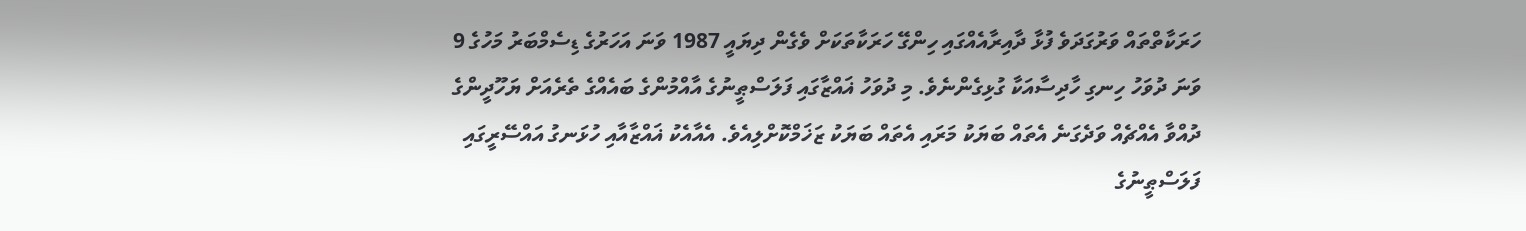ހަރަކާތްތައް ވަރުގަދަވެ ފުޅާ ދާއިރާއެއްގައި ހިންގޭ ހަރަކާތަކަށް ވެގެން ދިޔައީ 1987 ވަނަ އަހަރުގެ ޑިސެމްބަރު މަހުގެ 9 ވަނަ ދުވަހު ހިނގި ހާދިސާއަކާ ގުޅިގެންނެވެ. މި ދުވަހު ޣައްޒާގައި ފަލަސްޠީނުގެ އާއްމުންގެ ބައެއްގެ ތެރެއަށް ޔަހޫދީންގެ ދުއްވާ އެއްޗެއް ވަދެގަނެ އެތައް ބަޔަކު މަރައި އެތައް ބަޔަކު ޒަޚަމްކޮށްލިއެވެ. އެއާއެކު ޣައްޒާއާއި ހުޅަނގު އައްސޭރީގައި ފަލަސްޠީނުގެ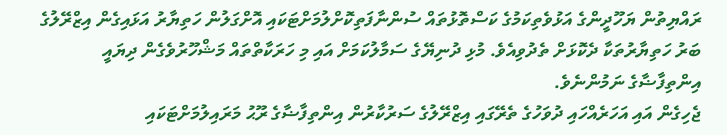ރައްޔިތުން ޔަހޫދީންގެ އަޅުވެތިކަމުގެ ކަސްތޮޅުތައް ސުންނާފަތިކޮށްލުމަށްޓަކައި އޮށްގަލުން ހަތިޔާރު އަޅައިގެން އިޒްރޭލުގެ ބަރު ހަތިޔާރުތަކާ ދެކޮޅަށް ތެދުވިއެވެ. މުޅި ދުނިޔޭގެ ސަމާލުކަމަށް އައި މި ހަރަކާތްތައް މަޝްހޫރުވެގެން ދިޔައީ އިންތިފާޟާގެ ނަމުންނެވެ.
ޖެހިގެން އައި އަހަރެއްހައި ދުވަހުގެ ތެރޭގައި އިޒްރޭލުގެ ސަރުކާރުން އިންތިފާޟާގެ ރޫޙު މަރައިލުމަށްޓަކައި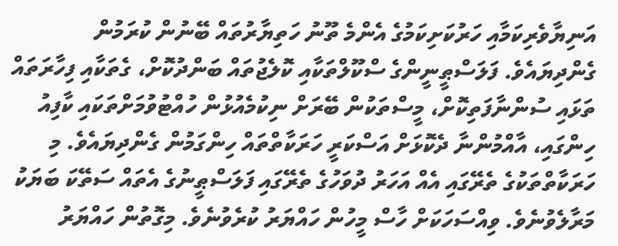އަނިޔާވެރިކަމާއި ހަރުކަށިކަމުގެ އެންމެ ތޫނު ހަތިޔާރުތައް ބޭނުން ކުރަމުން ގެންދިޔައެވެ. ފަލަސްޠީނީންގެ ސްކޫލްތަކާއި ކޮލެޖުތައް ބަންދުކޮށް، ގެތަކާއި ފިހާރަތައް ތަޅައި ސުންނާފަތިކޮށް، މީސްތަކުން ބޭރަށް ނިކުމެއުޅުން ހުއްޓުވުމަށްތަކައި ކާފިއު ހިންގައި، އާއްމުންނާ ދެކޮޅަށް އަސްކަރީ ހަރަކާތްތައް ހިންގަމުން ގެންދިޔައެވެ. މި ހަރަކާތްތަކުގެ ތެރޭގައި އެއް އަހަރު ދުވަހުގެ ތެރޭގައި ފަލަސްޠީނުގެ އެތައް ސަތޭކަ ބަޔަކު މަރާލެވުނެވެ. ވިއްސަހަކަށް ހާސް މީހުން ހައްޔަރު ކުރެވުނެވެ. މިގޮތުން ހައްޔަރު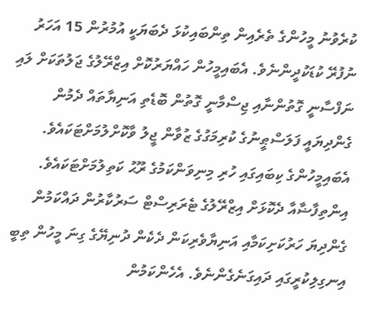ކުރެވުނު މީހުންގެ ތެރެއިން ތިންބައިކުޅަ ދެބަޔަކީ އުމުރުން 15 އަހަރު ނުފުރޭ ކުޑަކުދީންނެވެ. އެބައިމީހުން ހައްޔަރުކޮށް އިޒްރޭލުގެ ޖަލުތަކަށް ލައި ނަފްސާނީ ގޮތުންނާއި ޖިސްމާނީ ގޮތުން ބޮޑެތި އަނިޔާތައް ދެމުން ގެންދިޔައީ ފަލަސްޠީނުގެ ކުރިމަގުގެ ޒުވާން ޖީލު ވާކޮށްލުމަށްޓަކައެވެ. އެބައިމީހުންގެ ކިބައިގައި ހުރި މިނިވަންކަމުގެ ރޫޙު ކަތިލުމަށްޓަކައެވެ.
އިންތިފާޟާއާ ދެކޮޅަށް އިޒްރޭލުގެ ޓެރަރިސްޓް ސަރުކާރުން ދައްކަމުން ގެންދިޔަ ހަރުކަށިކަމާއި އަނިޔާވެރިކަން ދެކެން ދުނިޔޭގެ ގިނަ މީހުން ތިބީ އިނގިލިކުރީގައި ދައިގަނެގެންނެވެ. އެހެންކަމުން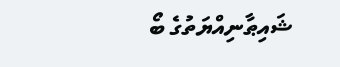ޝައިޠާނިއްޔަތުގެ ބޯ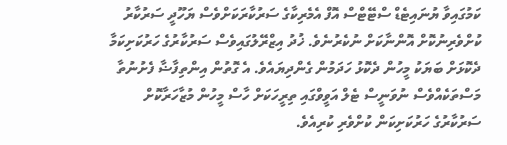ކަމުގައިވާ ޔުނައިޓެޑް ސްޓޭޓްސް އޮފް އެމެރިކާގެ ސަރުކާރަކަށްވެސް ޔަހޫދީ ސަރުކާރު ކުށްވެރިނުކޮށް އޮންނާކަށް ނުކެރުނެވެ. ޚުދު އިޒްރޭލުގައިވެސް ސަރުކާރުގެ ހަރުކަށިކަމާ ދެކޮޅަށް ބަޔަކު މީހުން ދެކޮޅު ހަދަމުން ގެންދިޔައެވެ. އެ ގޮތުން އިންތިފާޟާ ފެށުނުތާ މަސްތަކެއްވެސް ނުވަނީސް ޓެލް އަވީވްގައި ތިރީހަކަށް ހާސް މީހުން މުޒާހަރާކޮށް ސަރުކާރުގެ ހަރުކަށިކަން ކުށްވެރި ކުރިއެވެ.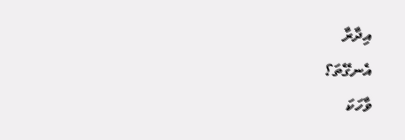އިދާރާ
އެނގޭތަ؟
ވާހަކަ